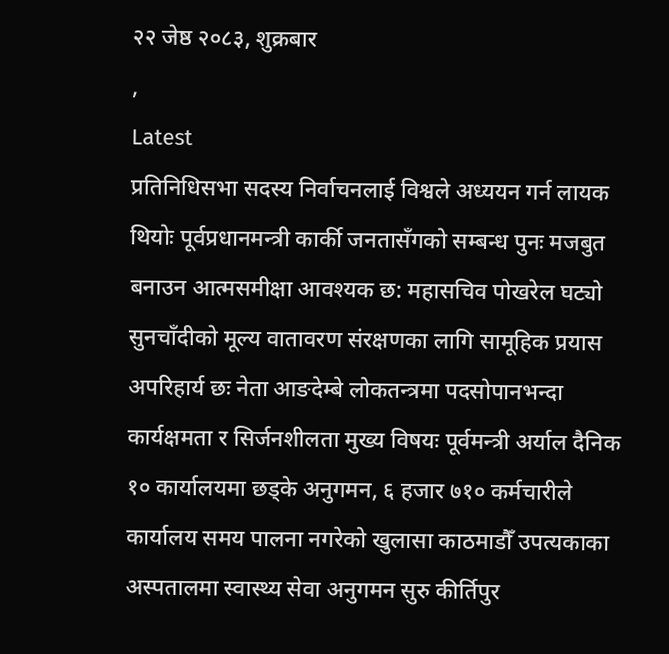२२ जेष्ठ २०८३, शुक्रबार
,
Latest
प्रतिनिधिसभा सदस्य निर्वाचनलाई विश्वले अध्ययन गर्न लायक थियोः पूर्वप्रधानमन्त्री कार्की जनतासँगको सम्बन्ध पुनः मजबुत बनाउन आत्मसमीक्षा आवश्यक छ: महासचिव पोखरेल घट्यो सुनचाँदीको मूल्य वातावरण संरक्षणका लागि सामूहिक प्रयास अपरिहार्य छः नेता आङदेम्बे लोकतन्त्रमा पदसोपानभन्दा कार्यक्षमता र सिर्जनशीलता मुख्य विषयः पूर्वमन्त्री अर्याल दैनिक १० कार्यालयमा छड्के अनुगमन, ६ हजार ७१० कर्मचारीले कार्यालय समय पालना नगरेको खुलासा काठमाडौँ उपत्यकाका अस्पतालमा स्वास्थ्य सेवा अनुगमन सुरु कीर्तिपुर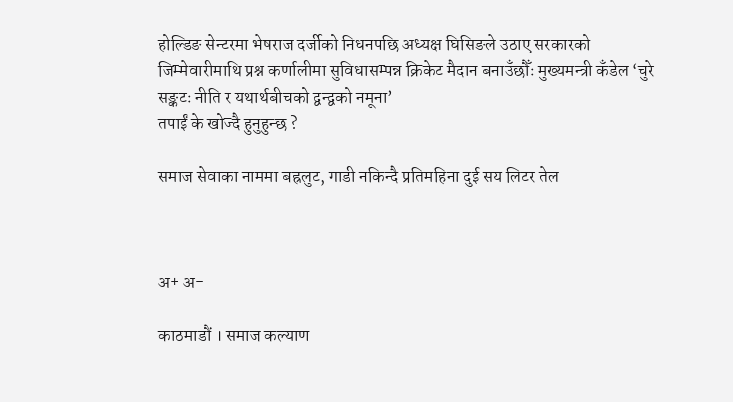होल्डिङ सेन्टरमा भेषराज दर्जीको निधनपछि अध्यक्ष घिसिङले उठाए सरकारको जिम्मेवारीमाथि प्रश्न कर्णालीमा सुविधासम्पन्न क्रिकेट मैदान बनाउँछौँः मुख्यमन्त्री कँडेल ‘चुरे सङ्कटः नीति र यथार्थबीचको द्वन्द्वको नमूना’
तपाईं के खोज्दै हुनुहुन्छ ?

समाज सेवाका नाममा बह्रलुट, गाडी नकिन्दै प्रतिमहिना दुई सय लिटर तेल



अ+ अ-

काठमाडौं । समाज कल्याण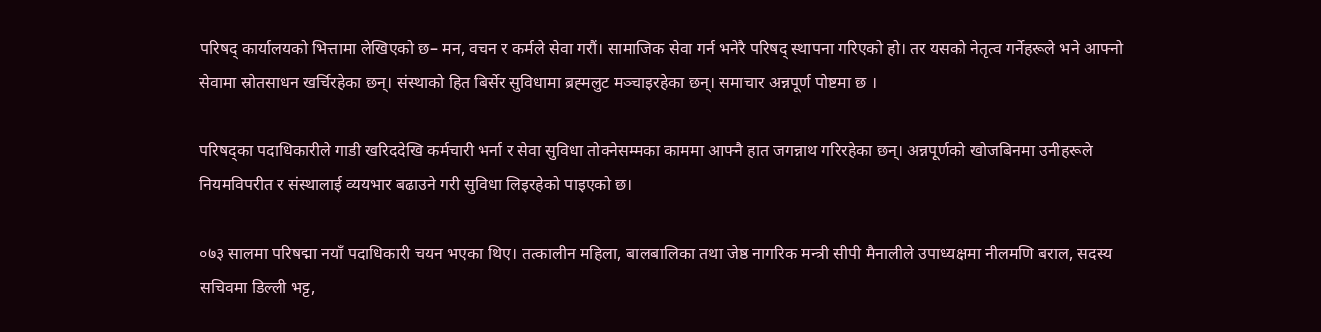परिषद् कार्यालयको भित्तामा लेखिएको छ– मन, वचन र कर्मले सेवा गरौं। सामाजिक सेवा गर्न भनेरै परिषद् स्थापना गरिएको हो। तर यसको नेतृत्व गर्नेहरूले भने आफ्नो सेवामा स्रोतसाधन खर्चिरहेका छन्। संस्थाको हित बिर्सेर सुविधामा ब्रह्‍मलुट मञ्चाइरहेका छन्। समाचार अन्नपूर्ण पोष्टमा छ ।

परिषद्का पदाधिकारीले गाडी खरिददेखि कर्मचारी भर्ना र सेवा सुविधा तोक्नेसम्मका काममा आफ्नै हात जगन्नाथ गरिरहेका छन्। अन्नपूर्णको खोजबिनमा उनीहरूले नियमविपरीत र संस्थालाई व्ययभार बढाउने गरी सुविधा लिइरहेको पाइएको छ।

०७३ सालमा परिषद्मा नयाँ पदाधिकारी चयन भएका थिए। तत्कालीन महिला, बालबालिका तथा जेष्ठ नागरिक मन्त्री सीपी मैनालीले उपाध्यक्षमा नीलमणि बराल, सदस्य सचिवमा डिल्ली भट्ट,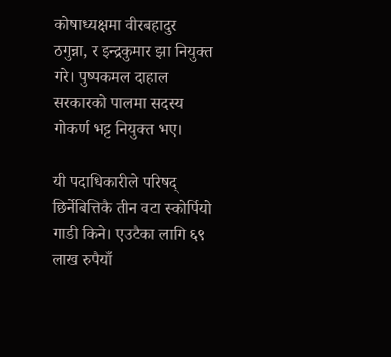कोषाध्यक्षमा वीरबहादुर ठगुन्ना, र इन्द्रकुमार झा नियुक्त गरे। पुष्पकमल दाहाल सरकारको पालमा सदस्य गोकर्ण भट्ट नियुक्त भए।

यी पदाधिकारीले परिषद् छिर्नेबित्तिकै तीन वटा स्कोर्पियो गाडी किने। एउटैका लागि ६९ लाख रुपैयाँ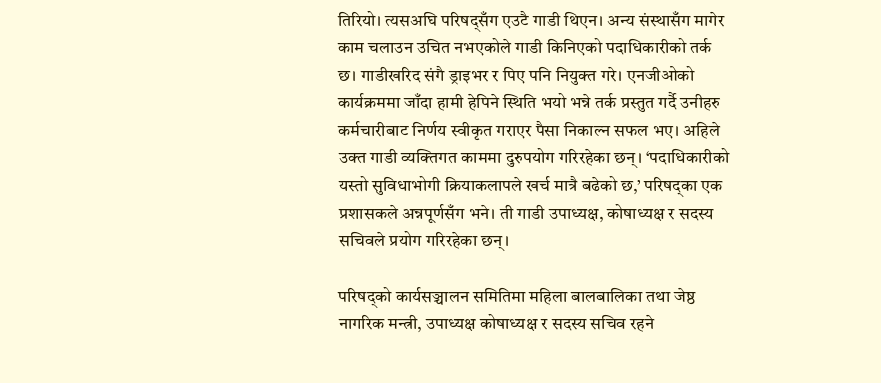तिरियो। त्यसअघि परिषद्सँग एउटै गाडी थिएन। अन्य संस्थासँग मागेर काम चलाउन उचित नभएकोले गाडी किनिएको पदाधिकारीको तर्क छ। गाडीखरिद संगै ड्राइभर र पिए पनि नियुक्त गरे। एनजीओको कार्यक्रममा जाँदा हामी हेपिने स्थिति भयो भन्ने तर्क प्रस्तुत गर्दै उनीहरु कर्मचारीबाट निर्णय स्वीकृत गराएर पैसा निकाल्न सफल भए। अहिले उक्त गाडी व्यक्तिगत काममा दुरुपयोग गरिरहेका छन्। ‘पदाधिकारीको यस्तो सुविधाभोगी क्रियाकलापले खर्च मात्रै बढेको छ,’ परिषद्का एक प्रशासकले अन्नपूर्णसँग भने। ती गाडी उपाध्यक्ष, कोषाध्यक्ष र सदस्य सचिवले प्रयोग गरिरहेका छन्।

परिषद्को कार्यसञ्चालन समितिमा महिला बालबालिका तथा जेष्ठ नागरिक मन्त्री, उपाध्यक्ष कोषाध्यक्ष र सदस्य सचिव रहने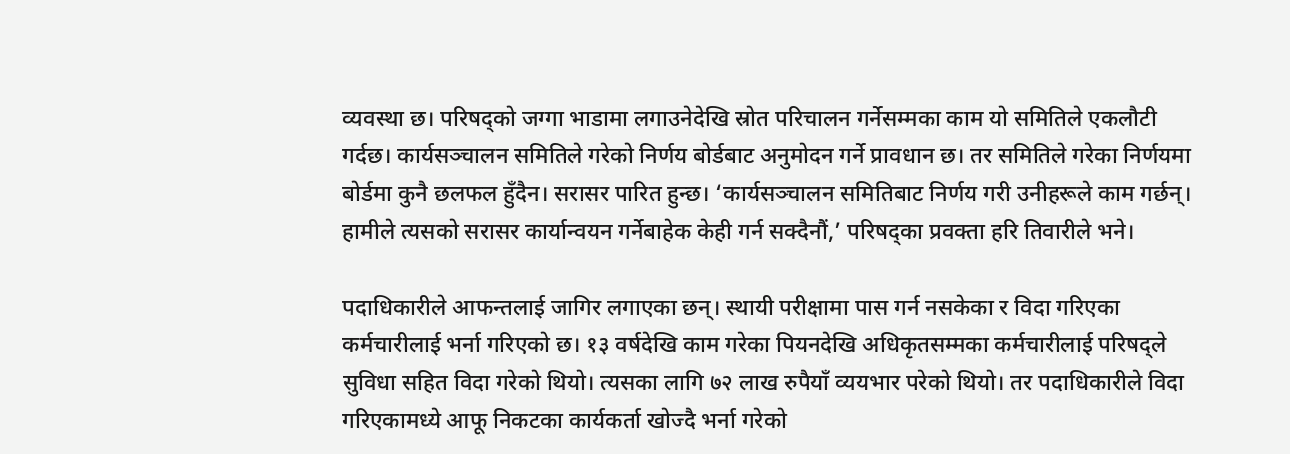व्यवस्था छ। परिषद्को जग्गा भाडामा लगाउनेदेखि स्रोत परिचालन गर्नेसम्मका काम यो समितिले एकलौटी गर्दछ। कार्यसञ्चालन समितिले गरेको निर्णय बोर्डबाट अनुमोदन गर्ने प्रावधान छ। तर समितिले गरेका निर्णयमा बोर्डमा कुनै छलफल हुँदैन। सरासर पारित हुन्छ। ‘कार्यसञ्चालन समितिबाट निर्णय गरी उनीहरूले काम गर्छन्। हामीले त्यसको सरासर कार्यान्वयन गर्नेबाहेक केही गर्न सक्दैनौं,’ परिषद्का प्रवक्ता हरि तिवारीले भने।

पदाधिकारीले आफन्तलाई जागिर लगाएका छन्। स्थायी परीक्षामा पास गर्न नसकेका र विदा गरिएका कर्मचारीलाई भर्ना गरिएको छ। १३ वर्षदेखि काम गरेका पियनदेखि अधिकृतसम्मका कर्मचारीलाई परिषद्ले सुविधा सहित विदा गरेको थियो। त्यसका लागि ७२ लाख रुपैयाँ व्ययभार परेको थियो। तर पदाधिकारीले विदा गरिएकामध्ये आफू निकटका कार्यकर्ता खोज्दै भर्ना गरेको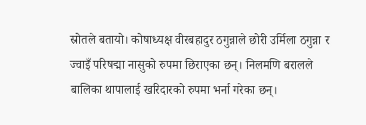स्रोतले बतायो। कोषाध्यक्ष वीरबहादुर ठगुन्नाले छोरी उर्मिला ठगुन्ना र ज्वाइँ परिषद्मा नासुको रुपमा छिराएका छन्। निलमणि बरालले बालिका थापालाई खरिदारको रुपमा भर्ना गरेका छन्।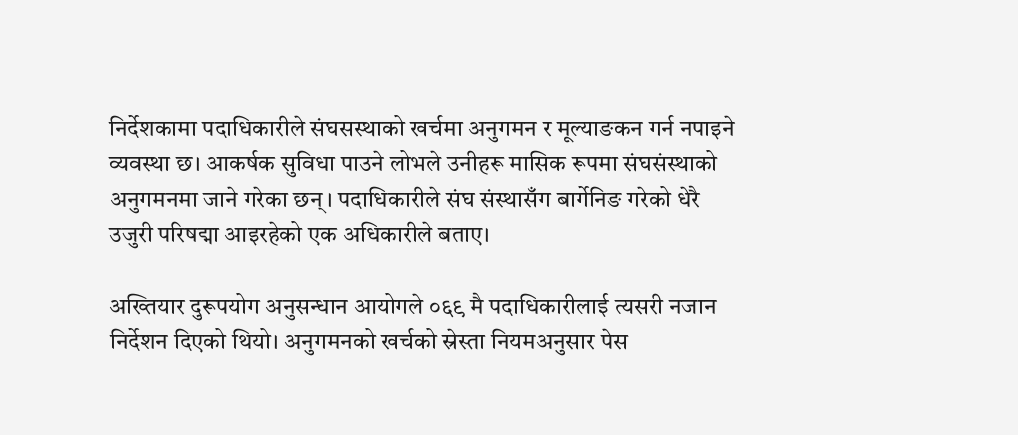निर्देशकामा पदाधिकारीले संघसस्थाको खर्चमा अनुगमन र मूल्याङकन गर्न नपाइने व्यवस्था छ। आकर्षक सुविधा पाउने लोभले उनीहरू मासिक रूपमा संघसंस्थाको अनुगमनमा जाने गरेका छन्। पदाधिकारीले संघ संस्थासँग बार्गेनिङ गरेको धेरै उजुरी परिषद्मा आइरहेको एक अधिकारीले बताए।

अख्तियार दुरूपयोग अनुसन्धान आयोगले ०६९ मै पदाधिकारीलाई त्यसरी नजान निर्देशन दिएको थियो। अनुगमनको खर्चको स्रेस्ता नियमअनुसार पेस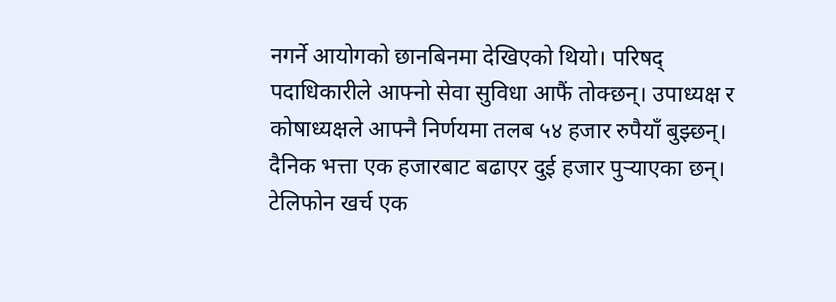नगर्ने आयोगको छानबिनमा देखिएको थियो। परिषद् पदाधिकारीले आफ्नो सेवा सुविधा आफैं तोक्छन्। उपाध्यक्ष र कोषाध्यक्षले आफ्नै निर्णयमा तलब ५४ हजार रुपैयाँ बुझ्छन्। दैनिक भत्ता एक हजारबाट बढाएर दुई हजार पुर्‍याएका छन्। टेलिफोन खर्च एक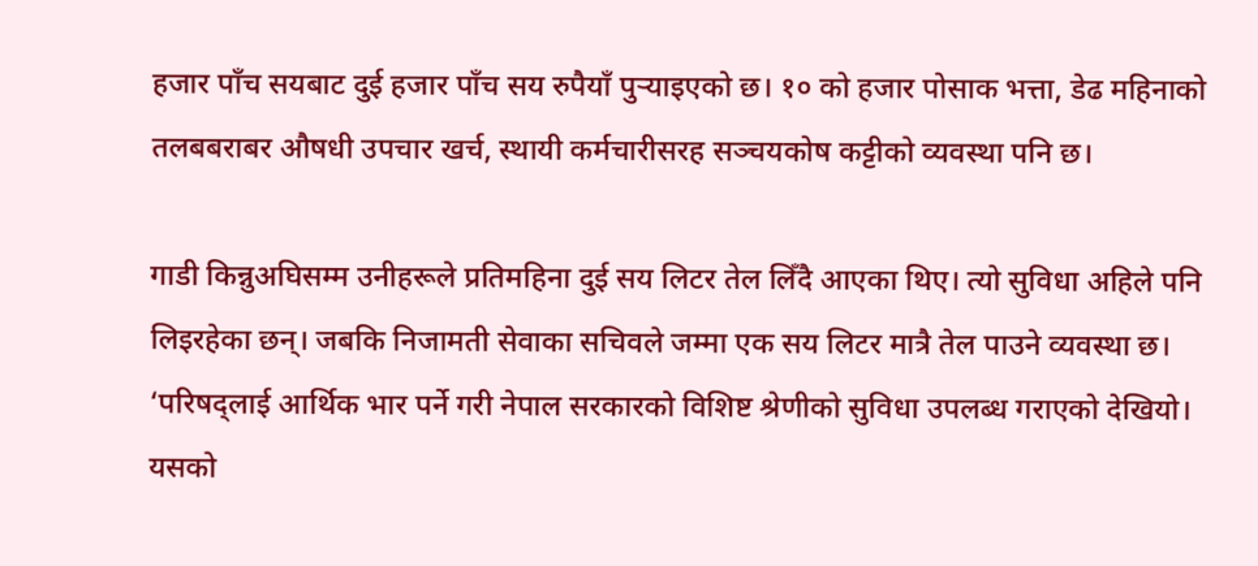हजार पाँच सयबाट दुई हजार पाँच सय रुपैयाँ पुर्‍याइएको छ। १० को हजार पोसाक भत्ता, डेढ महिनाको तलबबराबर औषधी उपचार खर्च, स्थायी कर्मचारीसरह सञ्चयकोष कट्टीको व्यवस्था पनि छ।

गाडी किन्नुअघिसम्म उनीहरूले प्रतिमहिना दुई सय लिटर तेल लिँदै आएका थिए। त्यो सुविधा अहिले पनि लिइरहेका छन्। जबकि निजामती सेवाका सचिवले जम्मा एक सय लिटर मात्रै तेल पाउने व्यवस्था छ। ‘परिषद्लाई आर्थिक भार पर्ने गरी नेपाल सरकारको विशिष्ट श्रेणीको सुविधा उपलब्ध गराएको देखियो। यसको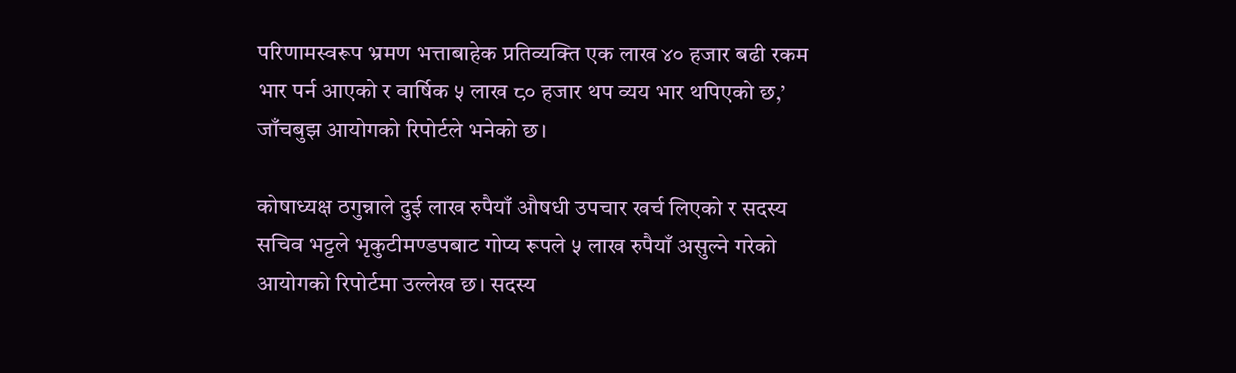परिणामस्वरूप भ्रमण भत्ताबाहेक प्रतिव्यक्ति एक लाख ४० हजार बढी रकम भार पर्न आएको र वार्षिक ५ लाख ८० हजार थप व्यय भार थपिएको छ,’ जाँचबुझ आयोगको रिपोर्टले भनेको छ।

कोषाध्यक्ष ठगुन्नाले दुई लाख रुपैयाँ औषधी उपचार खर्च लिएको र सदस्य सचिव भट्टले भृकुटीमण्डपबाट गोप्य रूपले ५ लाख रुपैयाँ असुल्ने गरेको आयोगको रिपोर्टमा उल्लेख छ। सदस्य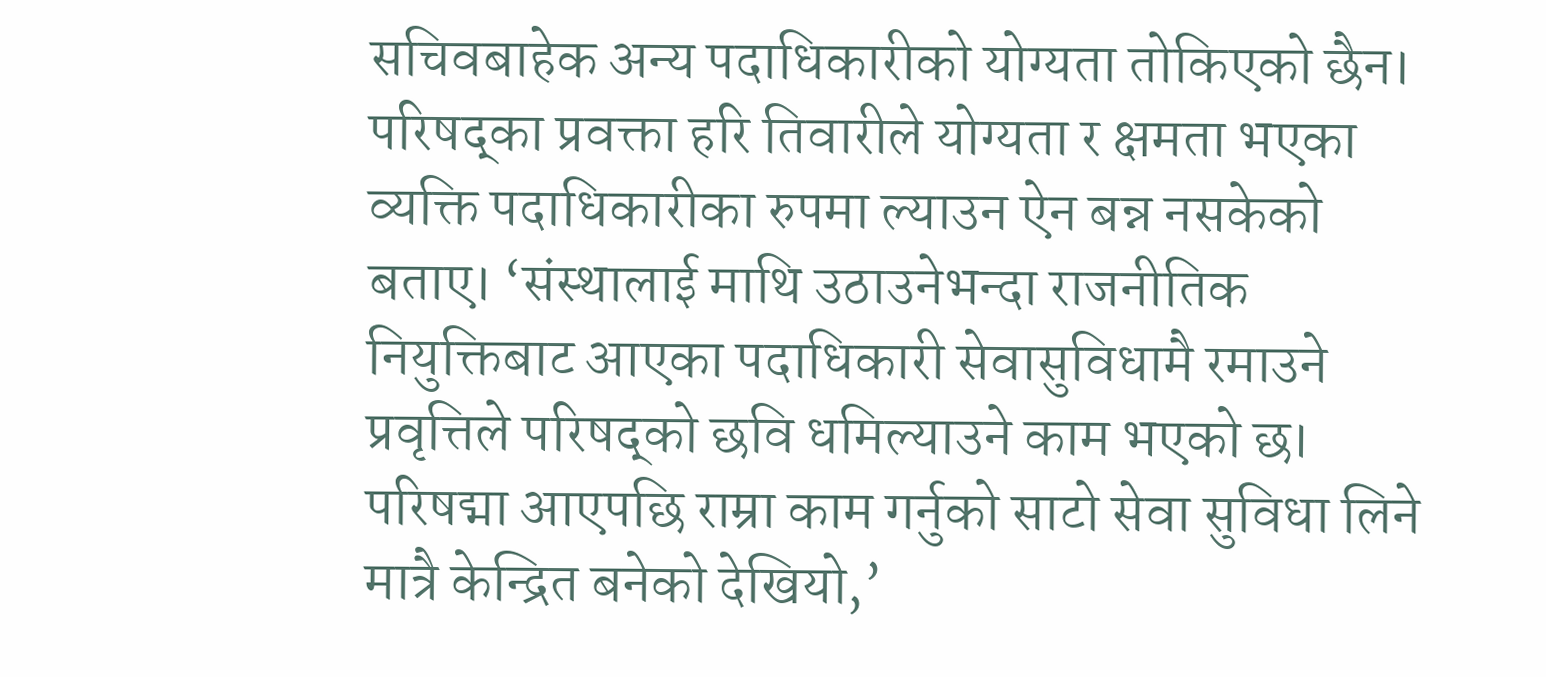सचिवबाहेक अन्य पदाधिकारीको योग्यता तोकिएको छैन। परिषद्का प्रवक्ता हरि तिवारीले योग्यता र क्षमता भएका व्यक्ति पदाधिकारीका रुपमा ल्याउन ऐन बन्न नसकेको बताए। ‘संस्थालाई माथि उठाउनेभन्दा राजनीतिक नियुक्तिबाट आएका पदाधिकारी सेवासुविधामै रमाउने प्रवृत्तिले परिषद्को छवि धमिल्याउने काम भएको छ। परिषद्मा आएपछि राम्रा काम गर्नुको साटो सेवा सुविधा लिने मात्रै केन्द्रित बनेको देखियो,’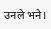उनले भने।